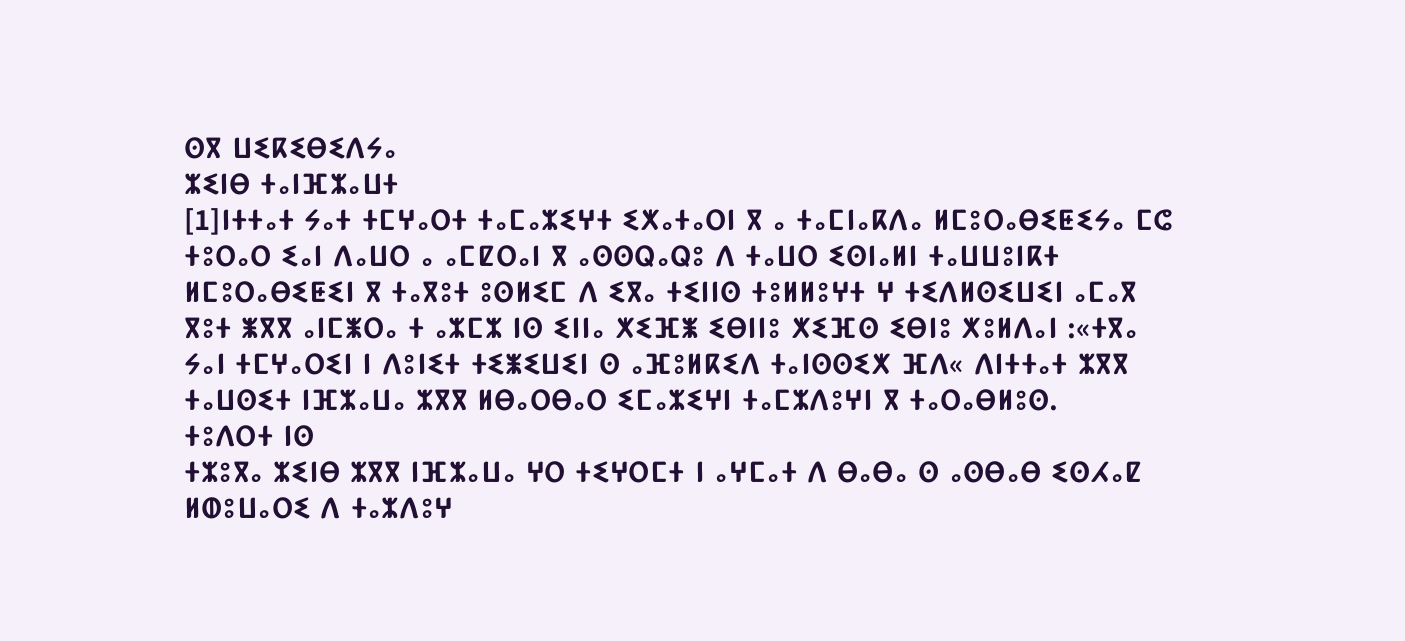ⵙⴳ ⵡⵉⴽⵉⴱⵉⴷⵢⴰ
ⵣⵉⵏⴱ ⵜⴰⵏⴼⵣⴰⵡⵜ
[1]ⵏⵜⵜⴰⵜ ⵢⴰⵜ ⵜⵎⵖⴰⵔⵜ ⵜⴰⵎⴰⵣⵉⵖⵜ ⵉⵅⴰⵜⴰⵔⵏ ⴳ ⴰ ⵜⴰⵎⵏⴰⴽⴷⴰ ⵍⵎⵓⵔⴰⴱⵉⵟⵉⵢⴰ ⵎⵛ ⵜⵓⵔⴰⵔ ⵉⴰⵏ ⴷⴰⵡⵔ ⴰ ⴰⵎⵇⵔⴰⵏ ⴳ ⴰⵙⵙⵕⴰⵕⵓ ⴷ ⵜⴰⵡⵔ ⵉⵙⵏⴰⵍⵏ ⵜⴰⵡⵡⵓⵏⴽⵜ ⵍⵎⵓⵔⴰⴱⵉⵟⵉⵏ ⴳ ⵜⴰⴳⵓⵜ ⵓⵙⵍⵉⵎ ⴷ ⵉⴳⴰ ⵜⵉⵏⵏⵙ ⵜⵓⵍⵍⵓⵖⵜ ⵖ ⵜⵉⴷⵍⵙⵉⵡⵉⵏ ⴰⵎⴰⴳ ⴳⵓⵜ ⵥⴳⴳ ⴰⵏⵎⵥⵔⴰ ⵜ ⴰⵣⵎⵣ ⵏⵙ ⵉⵏⵏⴰ ⵅⵉⴼⵥ ⵉⴱⵏⵏⵓ ⵅⵉⴼⵙ ⵉⴱⵏⵓ ⵅⵓⵍⴷⴰⵏ :«ⵜⴳⴰ ⵢⴰⵏ ⵜⵎⵖⴰⵔⵉⵏ ⵏ ⴷⵓⵏⵉⵜ ⵜⵉⵥⵉⵡⵉⵏ ⵙ ⴰⴼⵓⵍⴽⵉⴷ ⵜⴰⵏⵙⵙⵉⵅ ⴼⴷ« ⴷⵏⵜⵜⴰⵜ ⵣⴳⴳ ⵜⴰⵡⵙⵉⵜ ⵏⴼⵣⴰⵡⴰ ⵣⴳⴳ ⵍⴱⴰⵔⴱⴰⵔ ⵉⵎⴰⵣⵉⵖⵏ ⵜⴰⵎⵣⴷⵓⵖⵏ ⴳ ⵜⴰⵔⴰⴱⵍⵓⵙ.
ⵜⵓⴷⵔⵜ ⵏⵙ
ⵜⵣⵓⴳⴰ ⵣⵉⵏⴱ ⵣⴳⴳ ⵏⴼⵣⴰⵡⴰ ⵖⵔ ⵜⵉⵖⵔⵎⵜ ⵏ ⴰⵖⵎⴰⵜ ⴷ ⴱⴰⴱⴰ ⵙ ⴰⵙⴱⴰⴱ ⵉⵙⵃⴰⵇ ⵍⵀⵓⵡⴰⵔⵉ ⴷ ⵜⴰⵣⴷⵓⵖ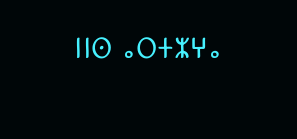ⵏⵏⵙ ⴰⵔⵜⵣⵖⴰ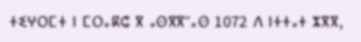ⵜⵉⵖⵔⵎⵜ ⵏ ⵎⵔⴰⴽⵛ ⴳ ⴰⵙⴳⴳⵯⴰⵙ 1072 ⴷ ⵏⵜⵜⴰⵜ ⵣⴳⴳ,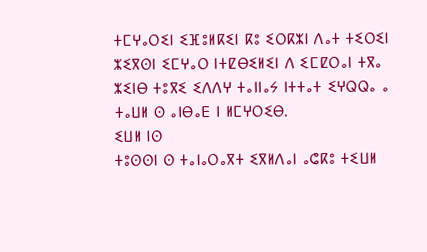ⵜⵎⵖⴰⵔⵉⵏ ⵉⴼⵓⵍⴽⵉⵏ ⴽⵓ ⵉⵔⴽⵣⵏ ⴷⴰⵜ ⵜⵉⵔⵉⵏ ⵣⵉⴳⵙⵏ ⵉⵎⵖⴰⵔ ⵏⵜⵇⴱⵉⵍⵉⵏ ⴷ ⵉⵎⵇⵔⴰⵏ ⵜⴳⴰ ⵣⵉⵏⴱ ⵜⵓⴳⵉ ⵉⴷⴷⵖ ⵜⴰⵏⵏⴰⵢ ⵏⵜⵜⴰⵜ ⵉⵖⵕⵕⴰ ⴰ ⵜⴰⵡⵍ ⵙ ⴰⵏⴱⴰⴹ ⵏ ⵍⵎⵖⵔⵉⴱ.
ⵉⵡⵍ ⵏⵙ
ⵜⵓⵙⵙⵏ ⵙ ⵜⴰⵏⴰⵔⴰⴳⵜ ⵉⴳⵍⴷⴰⵏ ⴰⵛⴽⵓ ⵜⵉⵡⵍ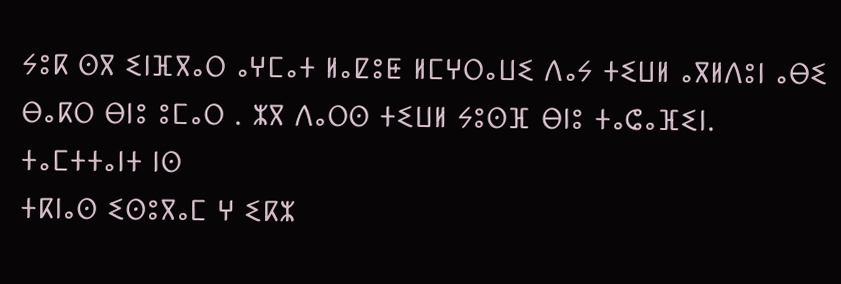ⵢⵓⴽ ⵙⴳ ⵉⵏⴼⴳⴰⵔ ⴰⵖⵎⴰⵜ ⵍⴰⵇⵓⵟ ⵍⵎⵖⵔⴰⵡⵉ ⴷⴰⵢ ⵜⵉⵡⵍ ⴰⴳⵍⴷⵓⵏ ⴰⴱⵉ ⴱⴰⴽⵔ ⴱⵏⵓ ⵓⵎⴰⵔ . ⵣⴳ ⴷⴰⵔⵙ ⵜⵉⵡⵍ ⵢⵓⵙⴼ ⴱⵏⵓ ⵜⴰⵛⴰⴼⵉⵏ.
ⵜⴰⵎⵜⵜⴰⵏⵜ ⵏⵙ
ⵜⴽⵏⴰⵙ ⵉⵙⵓⴳⴰⵎ ⵖ ⵉⴽⵣ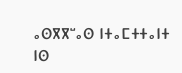ⴰⵙⴳⴳⵯⴰⵙ ⵏⵜⴰⵎⵜⵜⴰⵏⵜ ⵏⵙ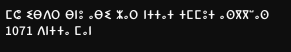ⵎⵛ ⵉⴱⴷⵔ ⴱⵏⵓ ⴰⴱⵉ ⵣⴰⵔ ⵏⵜⵜⴰⵜ ⵜⵎⵎⵓⵜ ⴰⵙⴳⴳⵯⴰⵙ 1071 ⴷⵏⵜⵜⴰ ⵎⴰⵏ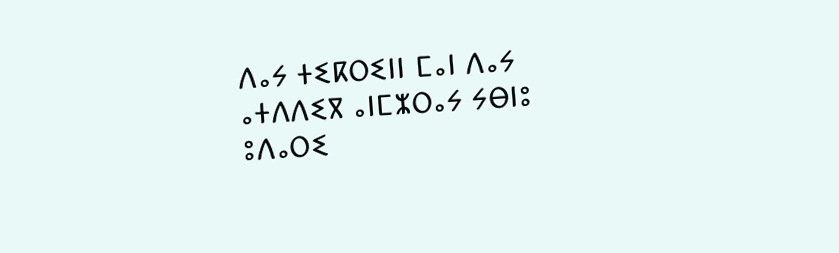ⴷⴰⵢ ⵜⵉⴽⵔⵉⵏⵏ ⵎⴰⵏ ⴷⴰⵢ ⴰⵜⴷⴷⵉⴳ ⴰⵏⵎⵣⵔⴰⵢ ⵢⴱⵏⵓ ⵓⴷⴰⵔⵉ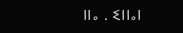ⵏⵏⴰ . ⵉⵏⵏⴰⵏ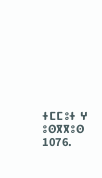ⵜⵎⵎⵓⵜ ⵖ ⵓⵙⴳⴳⵓⵙ 1076.